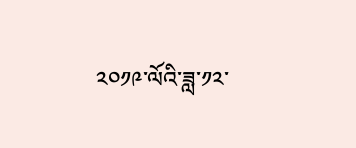༢༠༡༩་ལོའི་ཟླ་༡༢་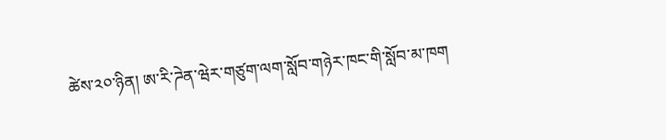ཚེས་༢༠་ཉིན། ཨ་རི་ཌེན་ཝེར་གཙུག་ལག་སློབ་གཉེར་ཁང་གི་སློབ་མ་ཁག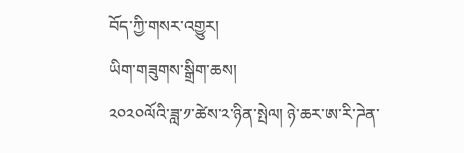བོད་ཀྱི་གསར་འགྱུར།
ཡིག་གཟུགས་སྒྲིག་ཆས།
༢༠༢༠ལོའི་ཟླ་༡་ཚེས་༢་ཉིན་སྤེལ། ཉེ་ཆར་ཨ་རི་ཌེན་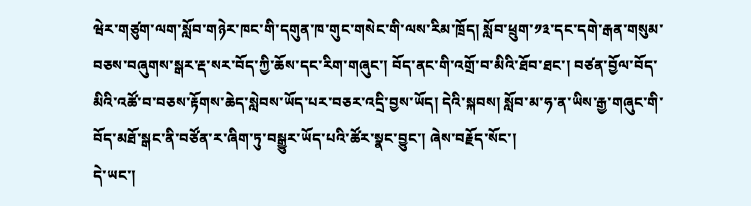ཝེར་གཙུག་ལག་སློབ་གཉེར་ཁང་གི་དགུན་ཁ་གུང་གསེང་གི་ལས་རིམ་ཁྲོད། སློབ་ཕྲུག་༡༣་དང་དགེ་རྒན་གསུམ་བཅས་བཞུགས་སྒར་རྡ་སར་བོད་ཀྱི་ཆོས་དང་རིག་གཞུང་། བོད་ནང་གི་འགྲོ་བ་མིའི་ཐོབ་ཐང་། བཙན་བྱོལ་བོད་མིའི་འཚོ་བ་བཅས་རྟོགས་ཆེད་སླེབས་ཡོད་པར་བཅར་འདྲི་བྱས་ཡོད། དེའི་སྐབས། སློབ་མ་ཧ་ན་ཡིས་རྒྱ་གཞུང་གི་བོད་མཐོ་སྒང་ནི་བཙོན་ར་ཞིག་ཏུ་བསྒྱུར་ཡོད་པའི་ཚོར་སྣང་བྱུང་། ཞེས་བརྗོད་སོང་།
དེ་ཡང་།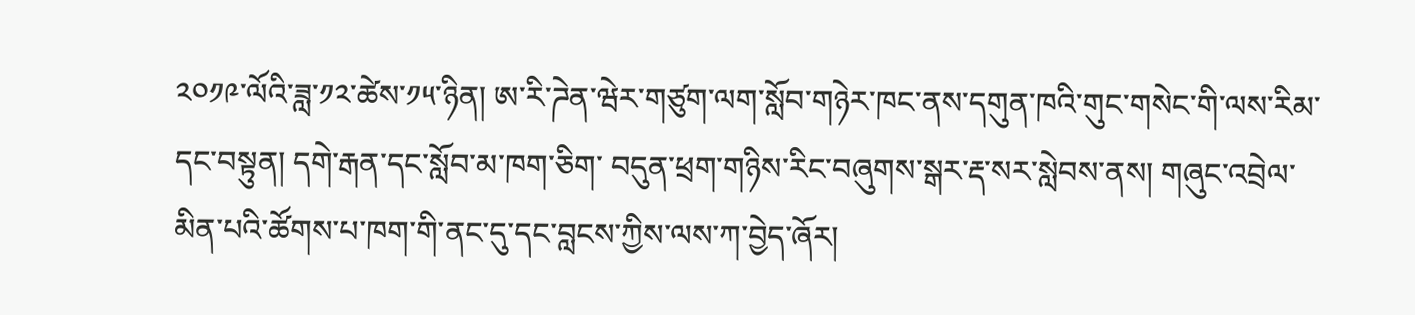༢༠༡༩་ལོའི་ཟླ་༡༢་ཚེས་༡༥་ཉིན། ཨ་རི་ཌེན་ཝེར་གཙུག་ལག་སློབ་གཉེར་ཁང་ནས་དགུན་ཁའི་གུང་གསེང་གི་ལས་རིམ་དང་བསྟུན། དགེ་རྒན་དང་སློབ་མ་ཁག་ཅིག་ བདུན་ཕྲག་གཉིས་རིང་བཞུགས་སྒར་རྡ་སར་སླེབས་ནས། གཞུང་འབྲེལ་མིན་པའི་ཚོགས་པ་ཁག་གི་ནང་དུ་དང་བླངས་ཀྱིས་ལས་ཀ་བྱེད་ཞོར།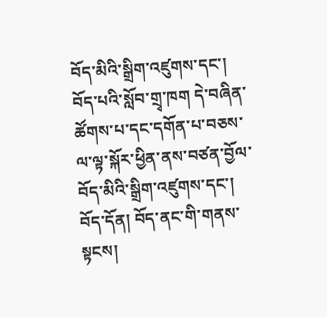བོད་མིའི་སྒྲིག་འཛུགས་དང་། བོད་པའི་སློབ་གྲྭ་ཁག དེ་བཞིན་ཚོགས་པ་དང་དགོན་པ་བཅས་ལ་ལྟ་སྐོར་ཕྱིན་ནས་བཙན་བྱོལ་བོད་མིའི་སྒྲིག་འཛུགས་དང་། བོད་དོན། བོད་ནང་གི་གནས་སྟངས།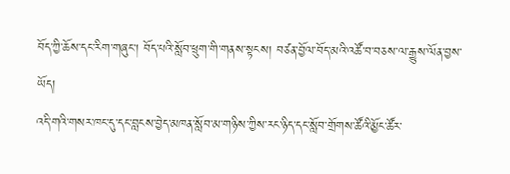བོད་ཀྱི་ཆོས་དང་རིག་གཞུང་། བོད་པའི་སློབ་ཕྲུག་གི་གནས་སྟངས། བཙན་བྱོལ་བོད་མའི་འཚོ་བ་བཅས་ལ་རྒྱུས་ལོན་བྱས་ཡོད།
འདི་གའི་གསར་ཁང་དུ་དང་བླངས་བྱེད་མཁན་སློབ་མ་གཉིས་ཀྱིས་རང་ཉིད་དང་སློབ་གྲོགས་ཚོའི་མྱོང་ཚོར་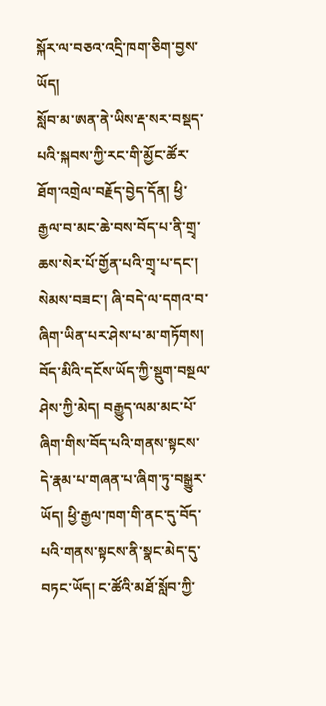སྐོར་ལ་བཅའ་འདྲི་ཁག་ཅིག་བྱས་ཡོད།
སློབ་མ་ཨན་ནེ་ཡིས་རྡ་སར་བསྡད་པའི་སྐབས་ཀྱི་རང་གི་མྱོང་ཚོར་ཐོག་འགྲེལ་བརྗོད་བྱེད་དོན། ཕྱི་རྒྱལ་བ་མང་ཆེ་བས་བོད་པ་ནི་གྲྭ་ཆས་སེར་པོ་གྱོན་པའི་གྲྭ་པ་དང་། སེམས་བཟང་། ཞི་བདེ་ལ་དགའ་བ་ཞིག་ཡིན་པར་ཤེས་པ་མ་གཏོགས། བོད་མིའི་དངོས་ཡོད་ཀྱི་སྡུག་བསྔལ་ཤེས་ཀྱི་མེད། བརྒྱུད་ལམ་མང་པོ་ཞིག་གིས་བོད་པའི་གནས་སྟངས་དེ་རྣམ་པ་གཞན་པ་ཞིག་ཏུ་བསྒྱུར་ཡོད། ཕྱི་རྒྱལ་ཁག་གི་ནང་དུ་བོད་པའི་གནས་སྟངས་ནི་སྣང་མེད་དུ་བཏང་ཡོད། ང་ཚོའི་མཐོ་སློབ་ཀྱི་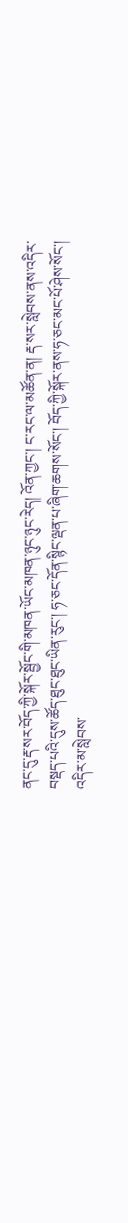ནང་དུ་རྡ་སར་བོད་ཀྱི་སྐོར་སྦྱོང་གི་མཁན་ཡོང་མཁན་ཉུང་ཉུང་རེད། འོན་ཀྱང་། ང་རང་ལ་མཚོན་ན། རྡ་སར་སླེབས་ནས་འདིར་བསྡད་པའི་དུས་ཚོད་ཐུང་ཐུང་ཡིན་རུང་། ཧ་ཅང་དོན་སྙིང་ལྡན་པ་ཞིག་ཆགས་སོང་། བོད་ཀྱི་སྐོར་ནས་ཧ་ཅང་མང་པོ་ཤེས་སོང་། འདིར་མ་སླེབས་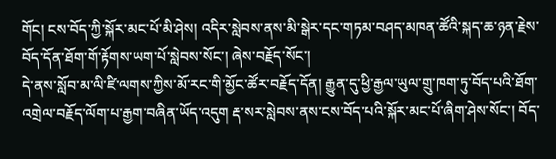གོང། ངས་བོད་ཀྱི་སྐོར་མང་པོ་མི་ཤེས། འདིར་སླེབས་ནས་མི་སྒེར་དང་གཏམ་བཤད་མཁན་ཚོའི་སྐད་ཆ་ཉན་རྗེས་བོད་དོན་ཐོག་གོ་རྟོགས་ཡག་པོ་སླེབས་སོང་། ཞེས་བརྗོད་སོང་།
དེ་ནས་སློབ་མ་ལི་ཛི་ལགས་ཀྱིས་མོ་རང་གི་མྱོང་ཚོར་བརྗོད་དོན། རྒྱུན་དུ་ཕྱི་རྒྱལ་ཡུལ་གྲུ་ཁག་ཏུ་བོད་པའི་ཐོག་འགྲེལ་བརྗོད་ལོག་པ་རྒྱག་བཞིན་ཡོད་འདུག རྡ་སར་སླེབས་ནས་ངས་བོད་པའི་སྐོར་མང་པོ་ཞིག་ཤེས་སོང་། བོད་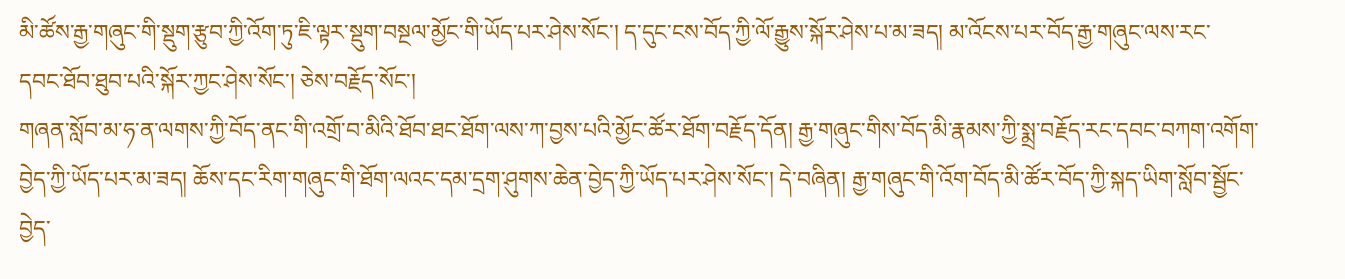མི་ཚོས་རྒྱ་གཞུང་གི་སྡུག་རྩུབ་ཀྱི་འོག་ཏུ་ཇི་ལྟར་སྡུག་བསྔལ་མྱོང་གི་ཡོད་པར་ཤེས་སོང་། ད་དུང་ངས་བོད་ཀྱི་ལོ་རྒྱུས་སྐོར་ཤེས་པ་མ་ཟད། མ་འོངས་པར་བོད་རྒྱ་གཞུང་ལས་རང་དབང་ཐོབ་ཐུབ་པའི་སྐོར་ཀྱང་ཤེས་སོང་། ཅེས་བརྗོད་སོང་།
གཞན་སློབ་མ་ཧ་ན་ལགས་ཀྱི་བོད་ནང་གི་འགྲོ་བ་མིའི་ཐོབ་ཐང་ཐོག་ལས་ཀ་བྱས་པའི་མྱོང་ཚོར་ཐོག་བརྗོད་དོན། རྒྱ་གཞུང་གིས་བོད་མི་རྣམས་ཀྱི་སྨྲ་བརྗོད་རང་དབང་བཀག་འགོག་བྱེད་ཀྱི་ཡོད་པར་མ་ཟད། ཆོས་དང་རིག་གཞུང་གི་ཐོག་ལའང་དམ་དྲག་ཤུགས་ཆེན་བྱེད་ཀྱི་ཡོད་པར་ཤེས་སོང་། དེ་བཞིན། རྒྱ་གཞུང་གི་འོག་བོད་མི་ཚོར་བོད་ཀྱི་སྐད་ཡིག་སློབ་སྦྱོང་བྱེད་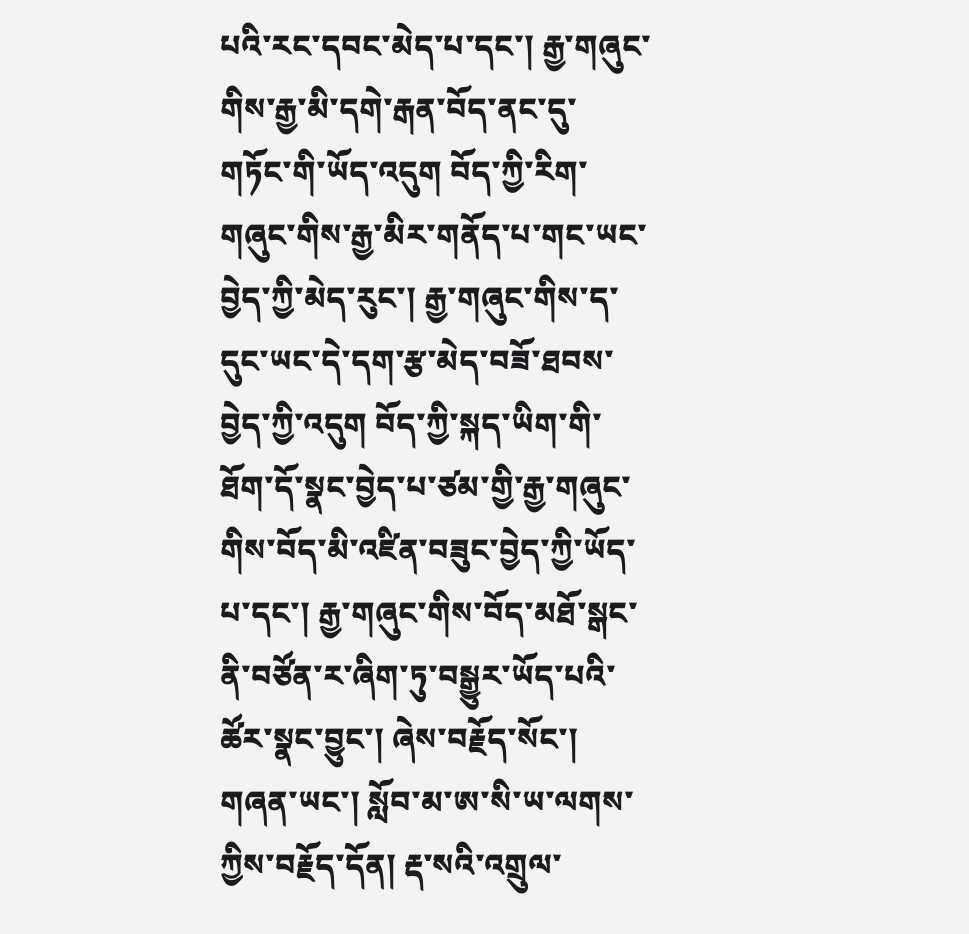པའི་རང་དབང་མེད་པ་དང་། རྒྱ་གཞུང་གིས་རྒྱ་མི་དགེ་རྒན་བོད་ནང་དུ་གཏོང་གི་ཡོད་འདུག བོད་ཀྱི་རིག་གཞུང་གིས་རྒྱ་མིར་གནོད་པ་གང་ཡང་བྱེད་ཀྱི་མེད་རུང་། རྒྱ་གཞུང་གིས་ད་དུང་ཡང་དེ་དག་རྩ་མེད་བཟོ་ཐབས་བྱེད་ཀྱི་འདུག བོད་ཀྱི་སྐད་ཡིག་གི་ཐོག་དོ་སྣང་བྱེད་པ་ཙམ་གྱི་རྒྱ་གཞུང་གིས་བོད་མི་འཛིན་བཟུང་བྱེད་ཀྱི་ཡོད་པ་དང་། རྒྱ་གཞུང་གིས་བོད་མཐོ་སྒང་ནི་བཙོན་ར་ཞིག་ཏུ་བསྒྱུར་ཡོད་པའི་ཚོར་སྣང་བྱུང་། ཞེས་བརྗོད་སོང་།
གཞན་ཡང་། སློབ་མ་ཨ་སི་ཡ་ལགས་ཀྱིས་བརྗོད་དོན། རྡ་སའི་འགྲུལ་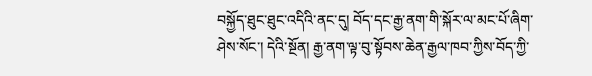བསྐྱོད་ཐུང་ཐུང་འདིའི་ནང་དུ། བོད་དང་རྒྱ་ནག་གི་སྐོར་ལ་མང་པོ་ཞིག་ཤེས་སོང་། དེའི་སྔོན། རྒྱ་ནག་ལྟ་བུ་སྟོབས་ཆེན་རྒྱལ་ཁབ་ཀྱིས་བོད་ཀྱི་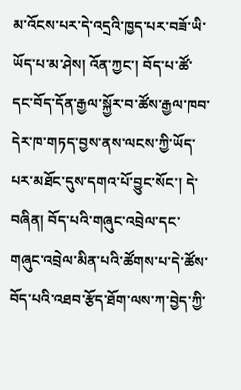མ་འོངས་པར་དེ་འདྲའི་ཁྱད་པར་བཟོ་ཡི་ཡོད་པ་མ་ཤེས། འོན་ཀྱང་། བོད་པ་ཚོ་དང་བོད་དོན་རྒྱལ་སྐྱོར་བ་ཚོས་རྒྱལ་ཁབ་དེར་ཁ་གཏད་བྱས་ནས་ལངས་ཀྱི་ཡོད་པར་མཐོང་དུས་དགའ་པོ་བྱུང་སོང་། དེ་བཞིན། བོད་པའི་གཞུང་འབྲེལ་དང་གཞུང་འབྲེལ་མིན་པའི་ཚོགས་པ་དེ་ཚོས་བོད་པའི་འཐབ་རྩོད་ཐོག་ལས་ཀ་བྱེད་ཀྱི་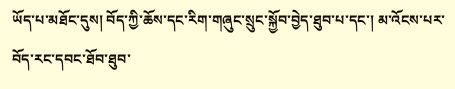ཡོད་པ་མཐོང་དུས། བོད་ཀྱི་ཆོས་དང་རིག་གཞུང་སྲུང་སྐྱོབ་བྱེད་ཐུབ་པ་དང་། མ་འོངས་པར་བོད་རང་དབང་ཐོབ་ཐུབ་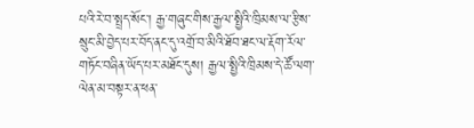པའི་རེ་བ་སྤྲད་སོང་། རྒྱ་གཞུང་གིས་རྒྱལ་སྤྱིའི་ཁྲིམས་ལ་རྩིས་སྲུང་མི་བྱེད་པར་བོད་ནང་དུ་འགྲོ་བ་མིའི་ཐོབ་ཐང་ལ་རྡོག་རོལ་གཏོང་བཞིན་ཡོད་པར་མཐོང་དུས། རྒྱལ་སྤྱིའི་ཁྲིམས་དེ་ཚོ་ལག་ལེན་མ་བསྟར་ན་ཕན་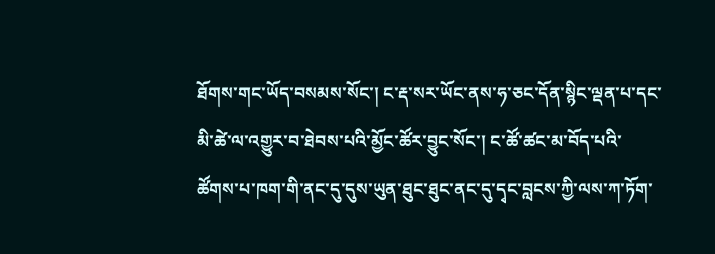ཐོགས་གང་ཡོད་བསམས་སོང་། ང་རྡ་སར་ཡོང་ནས་ཧ་ཅང་དོན་སྙིང་ལྡན་པ་དང་མི་ཚེ་ལ་འགྱུར་བ་ཐེབས་པའི་མྱོང་ཚོར་བྱུང་སོང་། ང་ཚོ་ཚང་མ་བོད་པའི་ཚོགས་པ་ཁག་གི་ནང་དུ་དུས་ཡུན་ཐུང་ཐུང་ནང་དུ་དྭང་བླངས་ཀྱི་ལས་ཀ་ཏོག་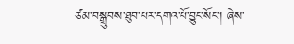ཙམ་བསྒྲུབས་ཐུབ་པར་དགའ་པོ་བྱུང་སོང་། ཞེས་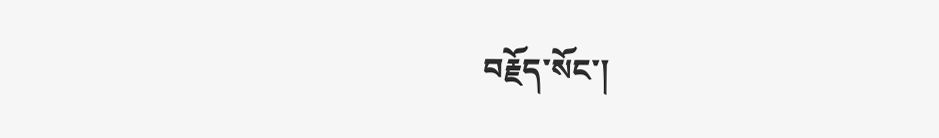བརྗོད་སོང་།